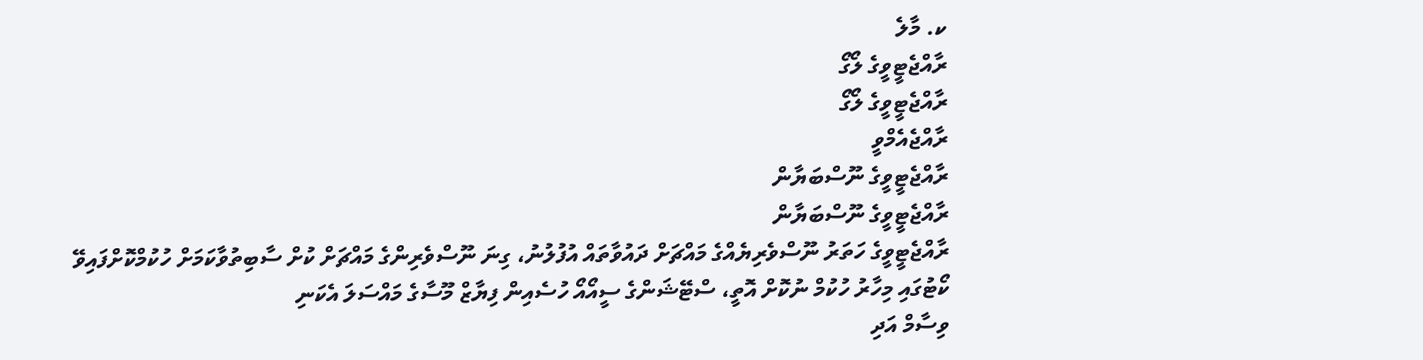ކ. މާލެ
ރާއްޖެޓީވީގެ ލޯގޯ
ރާއްޖެޓީވީގެ ލޯގޯ
ރާއްޖެއެމްވީ
ރާއްޖެޓީވީގެ ނޫސްބަޔާން
ރާއްޖެޓީވީގެ ނޫސްބަޔާން
ރާއްޖެޓީވީގެ ހަތަރު ނޫސްވެރިޔެއްގެ މައްޗަށް ދައުވާތައް އުފުލުނު، ގިނަ ނޫސްވެރިންގެ މައްޗަށް ކުށް ސާބިތުވާކަމަށް ހުކުމްކޮށްފައިވޭ
ކޯޓުގައި މިހާރު ހުކުމް ނުކޮށް އޮތީ، ސްޓޭޝަންގެ ސީއޯއޯ ހުސެއިން ފިޔާޒް މޫސާގެ މައްސަލަ އެކަނި
ވިސާމް އަދި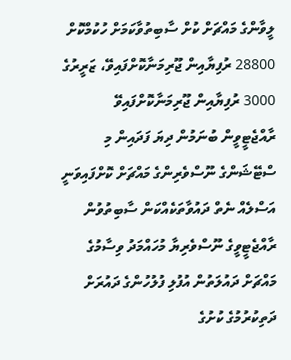ލީވާންގެ މައްޗަށް ކުށް ސާބިތުވާކަމަށް ހުކުމްކޮށް 28800 ރުފިޔާއިން ޖޫރިމަނާކޮށްފައިވޭ، ޒަރީރުގެ 3000 ރުފިޔާއިން ޖޫރިމަނާކޮށްފައިވޭ
ރާއްޖެޓީވީން ބުނަމުން ދިޔަ ފަދައިން މި ސްޓޭޝަންގެ ނޫސްވެރިންގެ މައްޗަށް ކޮށްފައިވަނީ އަސްލެއް ނެތް ދައުވާތަކެއްކަން ސާބިތުވުން
ރާއްޖެޓީވީގެ ނޫސްވެރިޔާ މުހައްމަދު ވިސާމުގެ މައްޗަށް ދައުލަތުން އުފުލި ފުލުހުންގެ ދައުރަށް ދަތިކުރުމުގެ ކުށުގެ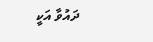ދައުވާ އަކީ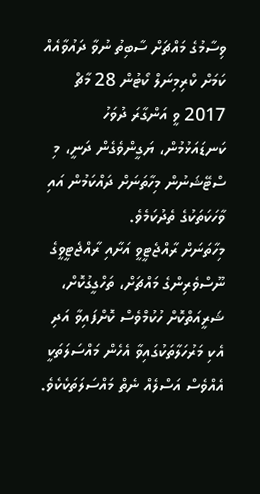ވިސާމުގެ މައްޗަށް ސާބިތު ނުވާ ދައުވާއެއް ކަމަށް ކްރިމިނަލް ކޯޓުން 28 މާޗް 2017 ވީ އަންގާރަ ދުވަހު ކަނޑައަޅުމުން، ޔަގީންވެގެން ދަނީ، މި ސްޓޭޝަނުން މިހާތަނަށް ދައްކަމުން އައި ވާހަކަތަކުގެ ތެދުކަމެވެ.
މިހާތަނަށް ރާއްޖެޓީވީ އަށާއި ރާއްޖެޓީވީގެ ނޫސްވެރިންގެ މައްޗަށް، ތަހްގީގުކޮށް، ޝަރީއަތްކޮށް ހުކުމްވެސް ކޮށްފައިވާ އަދި އެކި މަރުހަލާތަކުގައިވާ އެހެން މައްސަލަތަކީ އެއްވެސް އަސްލެއް ނެތް މައްސަލަތަކެކެވެ.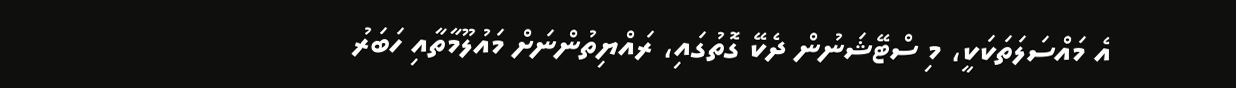އެ މައްސަލަތަކަކީ، މި ސްޓޭޝަނުން ދެކޭ ގޮތުގައި، ރައްޔިތުންނަށް މައުލޫމާތާއި ހަބަރު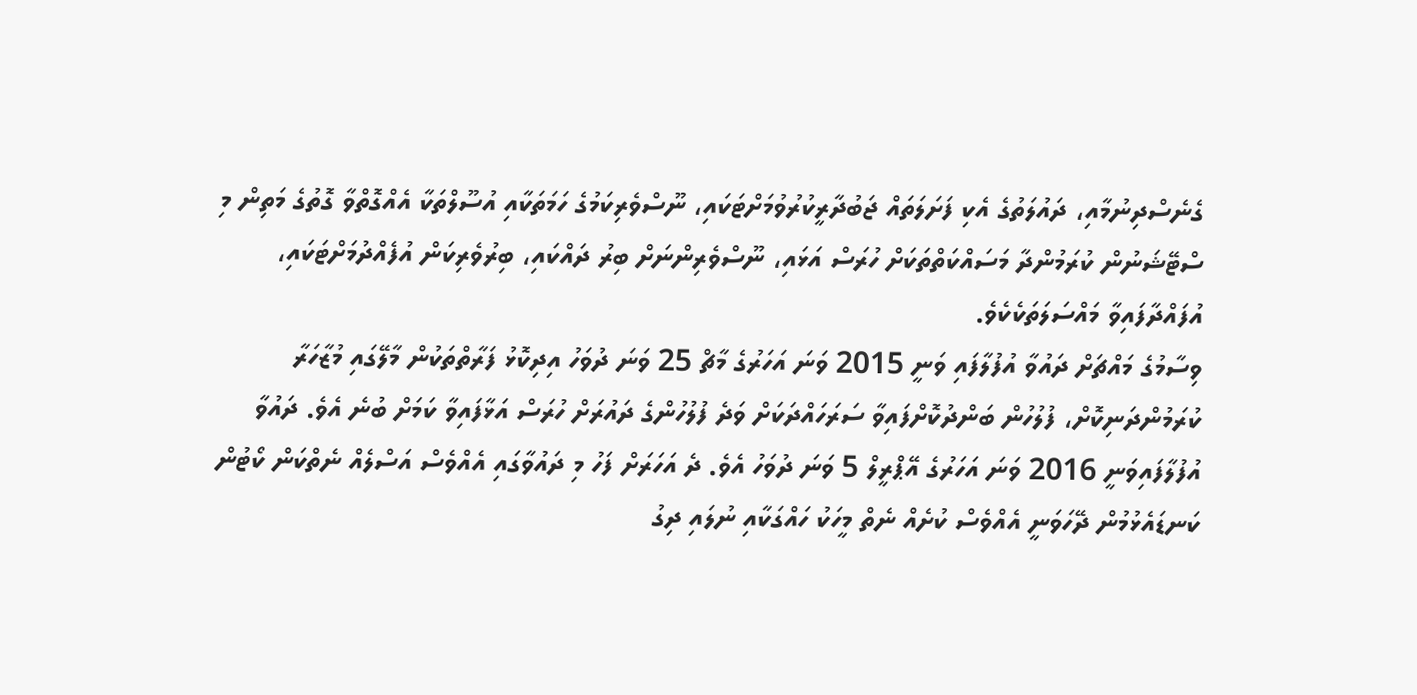ގެނެސްދިނުމާއި، ދައުލަތުގެ އެކި ފަށަލަތައް ޖަބުދާރީކުރުވުމަށްޓަކައި، ނޫސްވެރިކަމުގެ ހަމަތަކާއި އުސޫލްތަކާ އެއްގޮތްވާ ގޮތުގެ މަތިން މި ސްޓޭޝަނުން ކުރަމުންދާ މަސައްކަތްތަކަށް ހުރަސް އަޅައި، ނޫސްވެރިންނަށް ބިރު ދައްކައި، ބިރުވެރިކަން އުފެއްދުމަށްޓަކައި، އުފައްދާފައިވާ މައްސަލަތަކެކެވެ.
ވިސާމުގެ މައްޗަށް ދައުވާ އުފުލާފައި ވަނީ 2015 ވަނަ އަހަރުގެ މާޗް 25 ވަނަ ދުވަހު އިދިކޮޅު ފަރާތްތަކުން މާލޭގައި މުޒާހަރާ ކުރަމުންދަނިކޮށް، ފުލުހުން ބަންދުކޮށްފައިވާ ސަރަހައްދަކަށް ވަދެ ފުލުހުންގެ ދައުރަށް ހުރަސް އަޅާފައިވާ ކަމަށް ބުނެ އެވެ. ދައުވާ އުފުލާފައިވަނީ 2016 ވަނަ އަހަރުގެ އޭޕްރީލް 5 ވަނަ ދުވަހު އެވެ. ދެ އަހަރަށް ފަހު މި ދައުވާގައި އެއްވެސް އަސްލެއް ނެތްކަން ކޯޓުން ކަނޑައެޅުމުން ދޭހަވަނީ އެއްވެސް ކުށެއް ނެތް މީހަކު ހައްގަކާއި ނުލައި ދިގު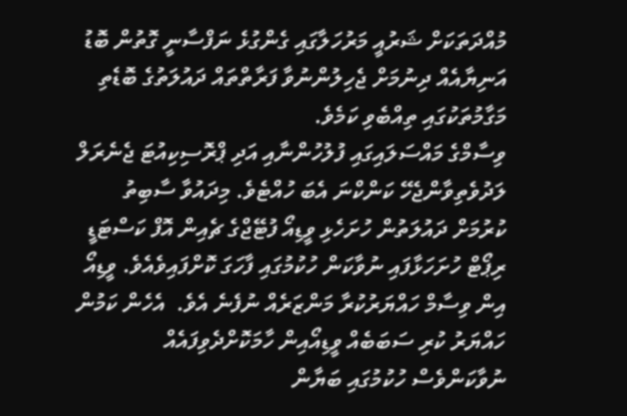މުއްދަތަކަށް ޝަރުއީ މަރުހަލާގައި ގެންގުޅެ ނަފްސާނީ ގޮތުން ބޮޑު އަނިޔާއެއް ދިނުމަށް ޖެހިލުންނުވާ ފަރާތްތައް ދައުލަތުގެ ބޮޑެތި މަގާމުތަކުގައި ތިއްބެވި ކަމެވެ.
ވިސާމްގެ މައްސަލައިގައި ފުލުހުންނާއި އަދި ޕްރޮސިކިއުޓަ ޖެނެރަލް ލަދުވެތިވާންޖެހޭ ކަންކްނަ އެބަ ހުއްޓެވެ. މިދައުވާ ސާބިތު ކުރުމަށް ދައުލަތުން ހުށަހެޅި ވީޑިއޯ ފުޓޭޖްގެ ޗެއިން އޮފް ކަސްޓަޑީ ރިޕޯޓް ހުށަހަޅާފައި ނުވާކަން ހުކުމުގައި ފާހަގަ ކޮށްފައިވެއެވެ. ވީޑިއޯ އިން ވިސާމް ހައްޔަރުކުރާ މަންޒަރެއް ނުފެނެ އެވެ.  އެހެން ކަމުން ހައްޔަރު ކުރި ސަބަބެއް ވީޑިއޯއިން ހާމަކޮށްދެވިފައެއް ނުވާކަންވެސް ހުކުމުގައި ބަޔާން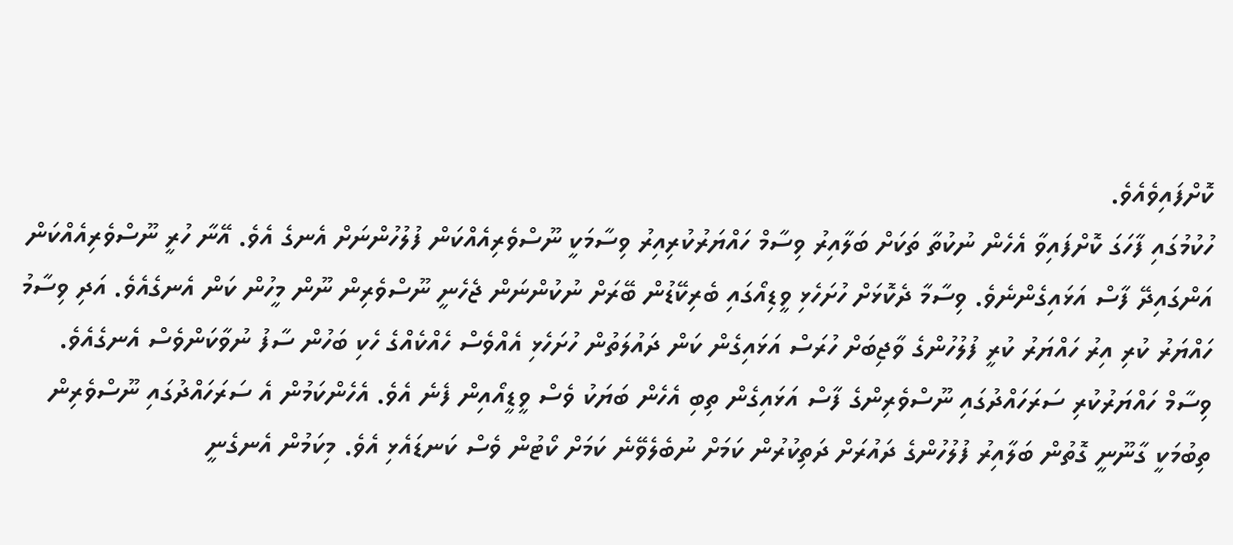ކޮށްފައިވެއެވެ.
ހުކުމުގައި ފާހަގަ ކޮށްފައިވާ އެހެން ނުކުތާ ތަކަށް ބަލާއިރު ވިސާމް ހައްޔަރުކުރިއިރު ވިސާމަކީ ނޫސްވެރިއެއްކަން ފުލުހުންނަށް އެނގެ އެވެ. އޭނާ ހުރީ ނޫސްވެރިއެއްކަން އަންގައިދޭ ފާސް އަޅައިގެންނެވެ. ވިސާމާ ދެކޮޅަށް ހުށަހެޅި ވީޑިއޯގައި ބެރިކޭޑުން ބޭރަށް ނުކުންނަން ޖެހެނީ ނޫސްވެރިން ނޫން މީހުން ކަން އެނގެއެވެ. އަދި ވިސާމު ހައްޔަރު ކުރި އިރު ހައްޔަރު ކުރީ ފުލުހުންގެ ވާޖިބަށް ހުރަސް އަޅައިގެން ކަން ދައުލަތުން ހުށަހެޅި އެއްވެސް ހެއްކެއްގެ ހެކި ބަހުން ސާފު ނުވާކަންވެސް އެނގެއެވެ.
ވިސާމް ހައްޔަރުކުރި ސަރަހައްދުގައި ނޫސްވެރިންގެ ފާސް އަޅައިގެން ތިބި އެހެން ބަޔަކު ވެސް ވީޑީއޯއިން ފެނެ އެވެ. އެހެންކަމުން އެ ސަރަހައްދުގައި ނޫސްވެރިން ތިބުމަކީ ގާނޫނީ ގޮތުން ބަލާއިރު ފުލުހުންގެ ދައުރަށް ދަތިކުރުން ކަމަށް ނުބެލެވޭނެ ކަމަށް ކޯޓުން ވެސް ކަނޑައެޅި އެވެ. މިކަމުން އެނގެނީ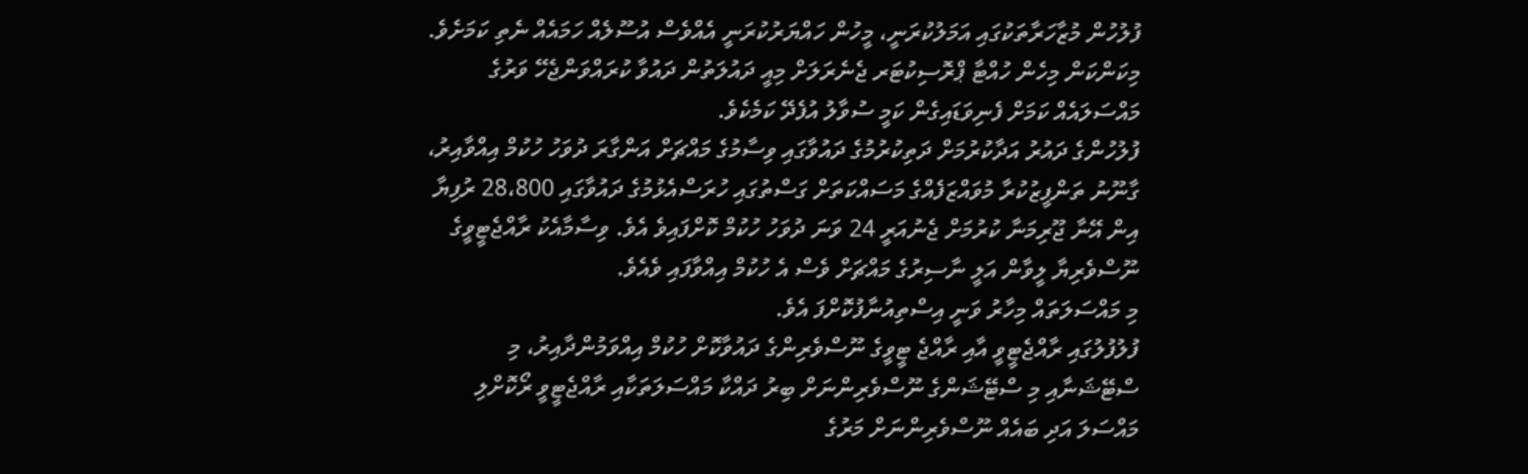ފުލުހުން މުޒާހަރާތަކުގައި އަމަލުކުރަނީ، މީހުން ހައްޔަރުކުރަނީ އެއްވެސް އުސޫލެއް ހަމައެއް ނެތި ކަމަށެވެ.
މިކަންކަން މިހެން ހުއްޓާ ޕްރޮސިކުޓަރ ޖެނެރަލަށް މިއީ ދައުލަތުން ދައުވާ ކުރައްވަންޖެހޭ ވަރުގެ މައްސަލައެއް ކަމަށް ފެނިވަޑައިގެން ކަމީ ސުވާލު އުފެދޭ ކަމެކެވެ.
ފުލުހުންގެ ދައުރު އަދާކުރުމަށް ދަތިކުރުމުގެ ދައުވާގައި ވިސާމުގެ މައްޗަށް އަންގާރަ ދުވަހު ހުކުމް އިއްވާއިރު، ގާނޫނު ތަންފީޒުކުރާ މުވައްޒަފެއްގެ މަސައްކަތަށް ގަސްތުގައި ހުރަސްއެޅުމުގެ ދައުވާގައި 28،800 ރުފިޔާ އިން އޭނާ ޖޫރިމަނާ ކުރުމަށް ޖެނުއަރީ 24 ވަނަ ދުވަހު ހުކުމް ކޮށްފައިވެ އެވެ. ވިސާމާއެކު ރާއްޖެޓީވީގެ ނޫސްވެރިޔާ ލީވާން އަލީ ނާސިރުގެ މައްޗަށް ވެސް އެ ހުކުމް އިއްވާފައި ވެއެވެ.
މި މައްސަލަތައް މިހާރު ވަނީ އިސްތިއުނާފުކޮށްފަ އެވެ.
ފުލުފުލުގައި ރާއްޖެޓީވީ އާއި ރާއްޖެ ޓީވީގެ ނޫސްވެރިންގެ ދައުވާކޮށް ހުކުމް އިއްވަމުންދާއިރު، މި ސްޓޭޝަނާއި މި ސްޓޭޝަންގެ ނޫސްވެރިންނަށް ބިރު ދައްކާ މައްސަލަތަކާއި ރާއްޖެޓީވީ ރޯކޮށްލި މައްސަލަ އަދި ބައެއް ނޫސްވެރިންނަށް މަރުގެ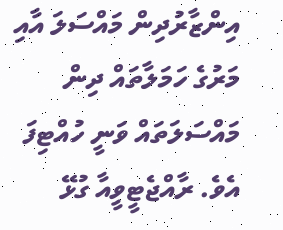އިންޒާރުދިން މައްސަލަ އާއި މަރުގެ ހަމަލާތައް ދިން މައްސަލަތައް ވަނީ ހުއްޓިފަ އެވެ. ރާއްޖެޓީވީއާ ގުޅޭ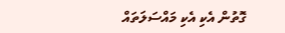ގޮތުން އެކި އެކި މައްސަލަތައް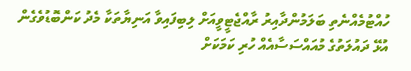ހުއްޓުމެއްނެތި ބަލަމުންދާއިރު ރާއްޖެޓީވީއަށް ލިބިފައިވާ އަނިޔާތަކާ މެދު ކަންބޮޑުވެގެން އުޅޭ ދައުލަތުގެ މުއައްސަސާއެއް ހުރި ކަމަކަށް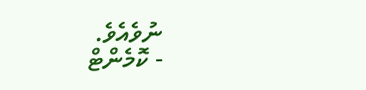ނުވެއެވެ.
- ކޮމެންޓް